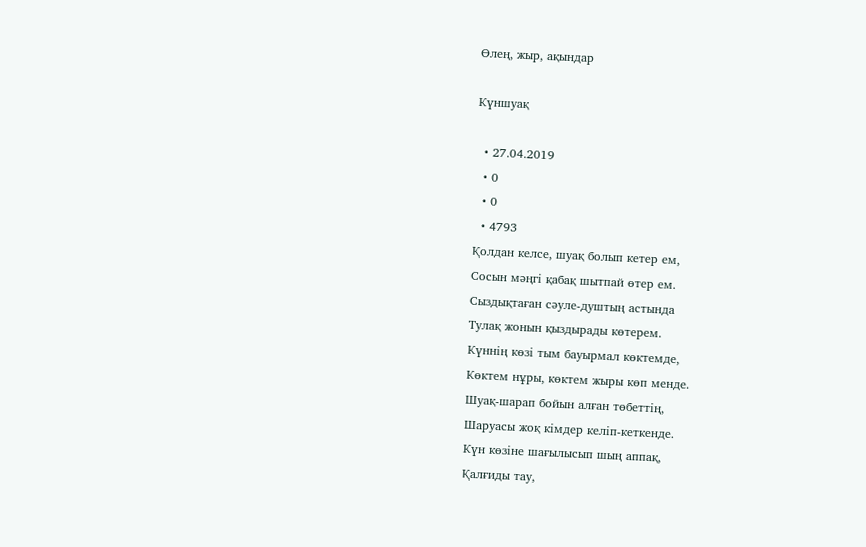Өлең, жыр, ақындар

Күншуақ

  • 27.04.2019
  • 0
  • 0
  • 4793
Қолдан келсе, шуақ болып кетер ем,
Сосын мәңгі қабақ шытпай өтер ем.
Сыздықтаған сәуле-душтың астында
Тулақ жонын қыздырады көтерем.
Күннің көзі тым бауырмал көктемде,
Көктем нұры, көктем жыры көп менде.
Шуақ-шарап бойын алған төбеттің,
Шаруасы жоқ кімдер келіп-кеткенде.
Күн көзіне шағылысып шың аппақ,
Қалғиды тау,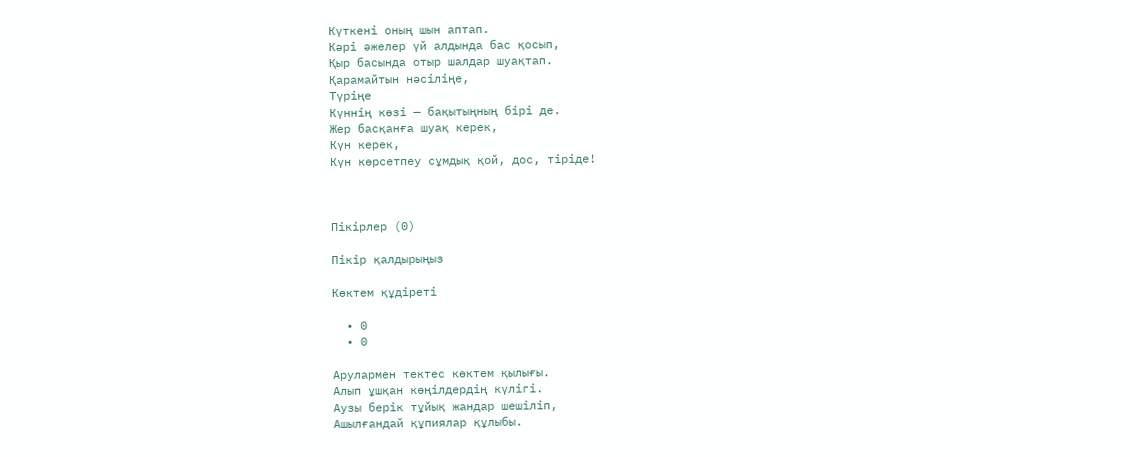Күткені оның шын аптап.
Кәрі әжелер үй алдында бас қосып,
Қыр басында отыр шалдар шуақтап.
Қарамайтын нәсіліңе,
Түріңе
Күннің көзі — бақытыңның бірі де.
Жер басқанға шуақ керек,
Күн керек,
Күн көрсетпеу сұмдық қой, дос, тіріде!



Пікірлер (0)

Пікір қалдырыңыз

Көктем құдіреті

  • 0
  • 0

Арулармен тектес көктем қылығы.
Алып ұшқан көңілдердің күлігі.
Аузы берік тұйық жандар шешіліп,
Ашылғандай құпиялар құлыбы.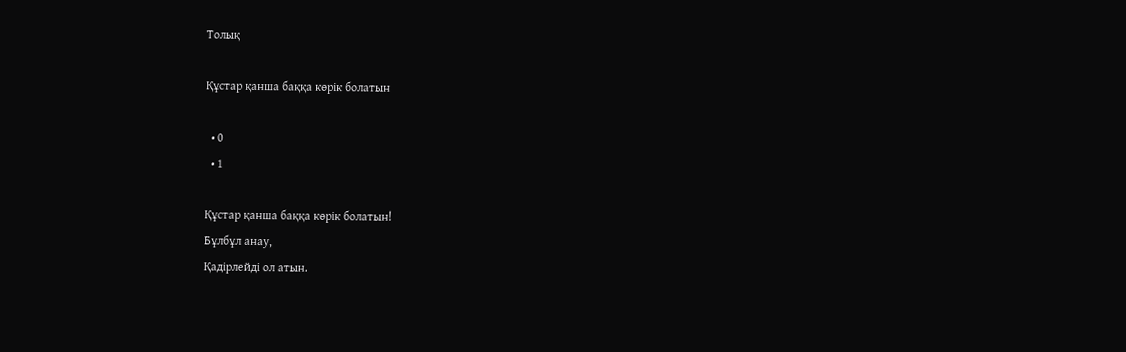Толық

Құстар қанша баққа көрік болатын

  • 0
  • 1

Құстар қанша баққа көрік болатын!
Бұлбұл анау,
Қадірлейді ол атын.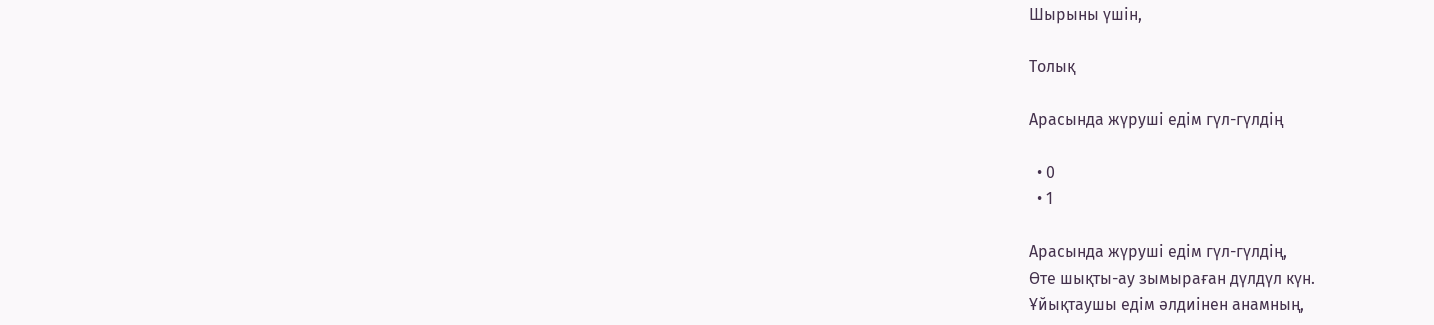Шырыны үшін,

Толық

Арасында жүруші едім гүл-гүлдің

  • 0
  • 1

Арасында жүруші едім гүл-гүлдің,
Өте шықты-ау зымыраған дүлдүл күн.
Ұйықтаушы едім әлдиінен анамның,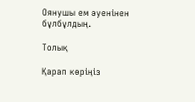Оянушы ем әуенінен бұлбұлдың.

Толық

Қарап көріңіз